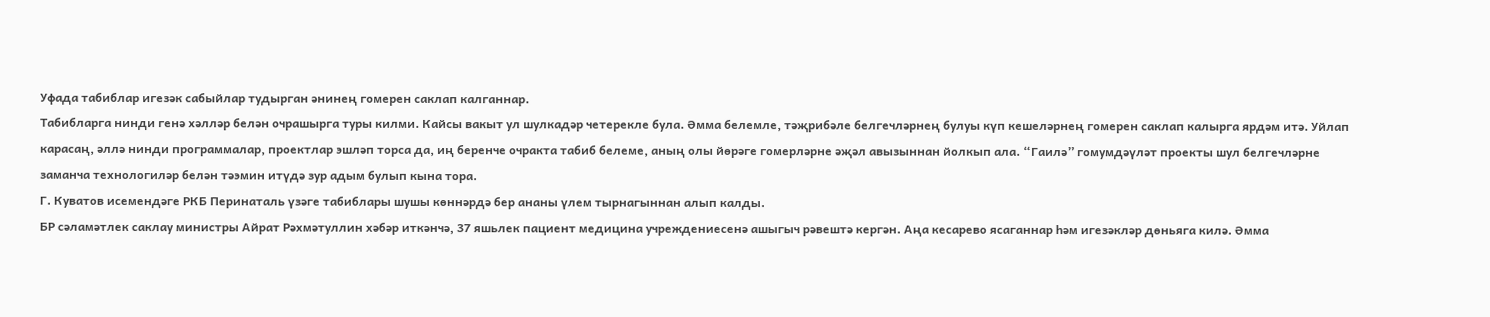Уфада табиблар игезәк сабыйлар тудырган әнинең гомерен саклап калганнар.
Табибларга нинди генә хәлләр белән очрашырга туры килми. Кайсы вакыт ул шулкадәр четерекле була. Әмма белемле, тәҗрибәле белгечләрнең булуы күп кешеләрнең гомерен саклап калырга ярдәм итә. Уйлап карасаң, әллә нинди программалар, проектлар эшләп торса да, иң беренче очракта табиб белеме, аның олы йөрәге гомерләрне әҗәл авызыннан йолкып ала. “Гаилә” гомумдәүләт проекты шул белгечләрне заманча технологиләр белән тәэмин итүдә зур адым булып кына тора.
Г. Куватов исемендәге РКБ Перинаталь үзәге табиблары шушы көннәрдә бер ананы үлем тырнагыннан алып калды.
БР сәламәтлек саклау министры Айрат Рәхмәтуллин хәбәр иткәнчә, 37 яшьлек пациент медицина учреждениесенә ашыгыч рәвештә кергән. Аңа кесарево ясаганнар һәм игезәкләр дөньяга килә. Әмма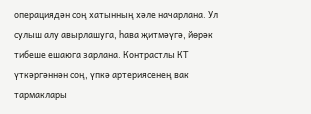операциядән соң хатынның хәле начарлана. Ул сулыш алу авырлашуга, һава җитмәүгә, йөрәк тибеше ешаюга зарлана. Контрастлы КТ үткәргәннән соң, үпкә артериясенең вак тармаклары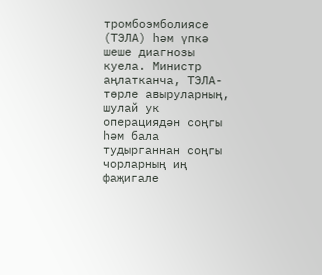тромбоэмболиясе (ТЭЛА) һәм үпкә шеше диагнозы куела. Министр аңлатканча, ТЭЛА-төрле авыруларның, шулай ук операциядән соңгы һәм бала тудырганнан соңгы чорларның иң фаҗигале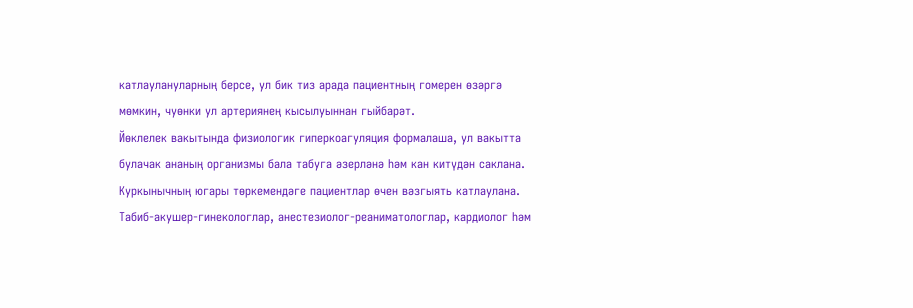катлаулануларның берсе, ул бик тиз арада пациентның гомерен өзәргә мөмкин, чуөнки ул артериянең кысылуыннан гыйбарәт.
Йөклелек вакытында физиологик гиперкоагуляция формалаша, ул вакытта булачак ананың организмы бала табуга әзерләнә һәм кан китүдән саклана. Куркынычның югары төркемендәге пациентлар өчен вәзгыять катлаулана. Табиб-акушер-гинекологлар, анестезиолог-реаниматологлар, кардиолог һәм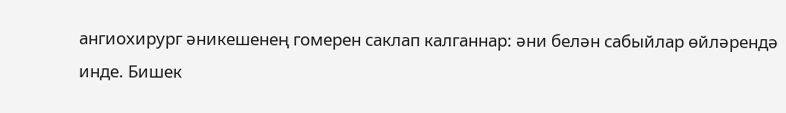ангиохирург әникешенең гомерен саклап калганнар: әни белән сабыйлар өйләрендә инде. Бишек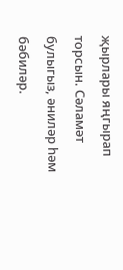җырлары яңгырап торсын. Сәламәт булыгыз, әниләр һәм бәбиләр.